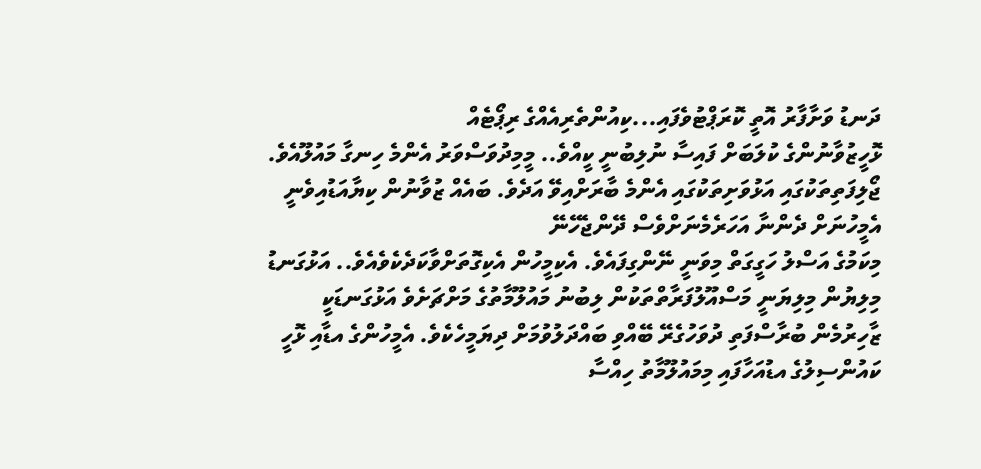ދަނޑު ވަށާފާރު އޮތީ ކޮރަޕްޓުވެފައި...ކިއުންތެރިއެއްގެ ރިޕޯޓެއް
ޅޮހީޒުވާނުންގެ ކުލަބަށް ފައިސާ ނުލިބުނީ ކީއްވެ.. މީމިދުވަސްވަރު އެންމެ ހިނގާ މައުލޫއެވެ. ޖޯލިފަތިތަކުގައި އަޅުވަށިތަކުގައި އެންމެ ބާރަށްއިވޭ އަދެވެ. ބައެއް ޒުވާނުން ކިޔާއަޑުއިވެނީ އެމީހުނަށް ދެންނާ އަހަރެމެނަށްވެސް ދޭންޖެހޭނޭ
މިކަމުގެ އަސްލު ހަގީގަތް މިވަނީ ނޭންގިފައެވެ. އެކިމީހުން އެކިގޮތަށްވާކަދެކެވެއެވެ.. އަޅުގަނޑު މިލިޔުން މިލިޔަނީ މަސްއޫލުފަރާތްތަކުން ލިބުނު މައުލޫމާތުގެ މަށްޗަށެވެ އަޅުގަނޑަކީ ޒާހިރުމެން ބުރާސްފަތި ދުވަހުގެރޭ ބޭއްވި ބައްދަލުވުމަށް ދިޔަމީހެކެވެ. އެމީހުންގެ އޑާއި ޅޮހީ ކައުންސިލުގެ އޑުއަހާފައި މިމައުލޫމާތު ހިއްސާ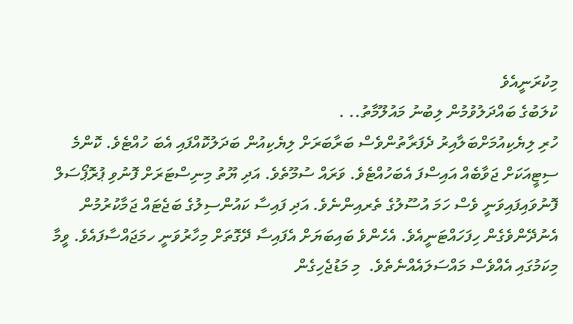މިކުރަނީއެވެ
ކުލަބުގެ ބައްދަލުވުމުން ލިބުނު މައުލޫމާތު.. .
ހުރި ލިޔެކިއުމަށްބަލާއިރު ދެފަރާތުންވެސް ބަރާބަރަށް ލިޔެކިއުން ބަދަލުކޮއްފައި އެބަ ހުއްޓެވެ. ކޮންމެ ސިޓީއަކަށް ޖަވާބެއް އައިސްފަ އެބަހުއްޓެވެ. ވަރައް ސުމޫތެވެ. އަދި ޔޫތު މިނިސްޓަރަށް ފޮނުވި ޕުރޮޕޯސަލް ފޮނުވައިފައިވަނީ ވެސް ހަމަ އުސޫލުގެ ތެރއިންނެވެ. އަދި ފައިސާ ކައުންސިލުގެ ބަޖެޓައް ޖަމާކުރުމުން އެނުދޭންވެގެން ހިފަހައްޓަނީއެވެ. އެހެންވެ ބައިބަޔަށް އެފައިސާ ދޭގޮތަށް މިހާރުވަނީ ހމަޖައްސާފައެވެ. ވީމާ މިކަމުގައި އެއްވެސް މައްސަލައެއްނެތެވެ.  މި މަޑުޖެހިގެން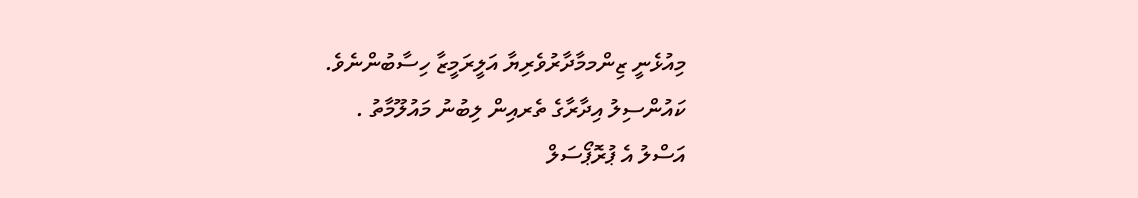މިއުޅެނީ ޒިންމމާދާރުވެރިޔާ އަލީރަމީޒާ ހިސާބުންނެވެ.
ކައުންސިލު އިދާރާގެ ތެރއިން ލިބުނު މައުލޫމާތު .
އަސްލު އެ ޕުރޮޕޯސަލް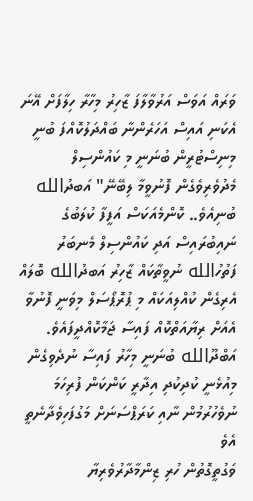ވަރައް އަވަސް އަރުވާލާފަ ޒާހިރު މިހާރާ ހިލާފަށް އޭނަ އެކަނި އައިސް އަހަރެންނާ ބައްދަލުކޮއްފަ ބުނީ މިނިސްޓުރީން ބުނަނީ މި ކައުންސިލް މެދުވެރިވެގެން ފޮނުވީމާ ލިބޭނޭ" އަބދުالله ބުނިއެވެ.. ކޮންމެއަކަސް އަފީފާ ކުލަބުގެ ނައިބުރައިސް އަދި ކައުންސިލް މެނބަރު ފަތުހުالله ނުވީތާކައް ޒާހިރު އަބދުالله ބޮލައް އެރިގެން ކުއްލިއަކައް މި ޕުރޮޕޯސަލް މިވަނީ ފޮނުވާ އެއަށް ރިޔާއަތްކޮއް ފައިސާ ޖަމާކޮއްދީފައެވެ. އަބްދޫالله ބުނަނީ މިހާރު ފައިސާ ނުދެވިގެން މިއުޅެނީ ކުދިކުދި އިދާރީ ކަންކަން ފުރިހަމަ ނުވެހުރުމުން ނާއި ކަރަޕްސަނަށް މަގުފަހިވެދާނެތީ އެވެ
ވަގުތީގޮތުން ހުރި ޒިންމާދާރުވެރިޔާ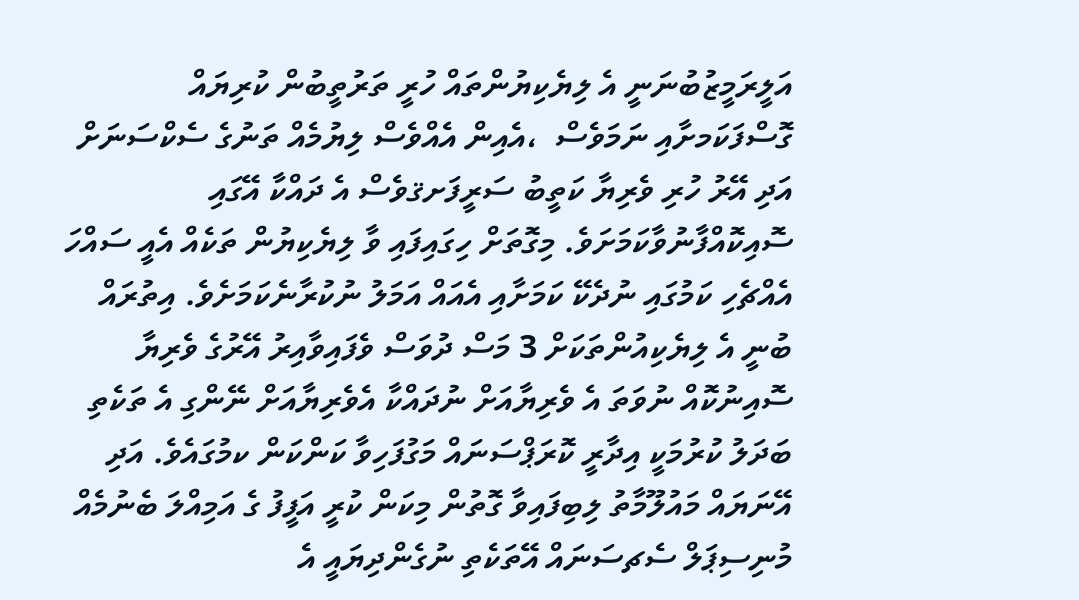އަލީރަމީޒުބުނަނީ އެ ލިޔެކިޔުންތައް ހުރީ ތަރުތީބުން ކުރިޔައް ގޮސްފަކަމށާއި ނަމަވެސް  ،އެއިން އެއްވެސް ލިޔުމެއް ތަނުގެ ސެކްސަނަށް އަދި އޭރު ހުރި ވެރިޔާ ކަތީބު ސަރީފަށޤވެސް އެ ދައްކާ އޭގައި ސޮއިކޮއްފާނުވާކަމަށަވެ. މިގޮތަށް ހިގައިފައި ވާ ލިޔެކިޔުން ތަކެއް އެއީ ސައްހަ އެއްޗެހި ކަމުގައި ނުދެކޭ ކަމަށާއި އެއައް އަމަލު ނުކުރާނެކަމަށެވެ. އިތުރައް ބުނީ އެ ލިޔެކިއުންތަކަށް 3 މަސް ދުވަސް ވެފައިވާއިރު އޭރުގެ ވެރިޔާ ސޮއިނުކޮއް ނުވަތަ އެ ވެރިޔާއަށް ނުދައްކާ އެވެރިޔާއަށް ނޭންގި އެ ތަކެތި ބަދަލު ކުރުމަކީ އިދާރީ ކޮރަޕްސަނައް މަގުފަހިވާ ކަންކަން ކމުގައެވެ. އަދި އޭނަޔައް މައުލޫމާތު ލިބިފައިވާ ގޮތުން މިކަން ކުރީ އަފީފު ގެ އަމިއްލަ ބެނުމެއް މުނިސިޕަލް ސެޗސަނައް އޭތަކެތި ނުގެންދިޔައީ އެ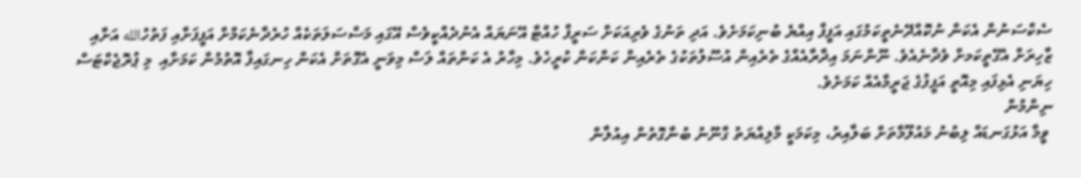ސެކްސަނުން އެކަން ނުކޮއްދޭނެތީކަމުގައި އަފީފް އިއްޔެ ބުނިކަމަށެވެ. އަދި ތަނުގެ ވެރިއަކަށް ސަރީފް ހުއްޓާ އޭނަޔައް އެނުދެއްކީވެސް އޭގައި މަސްސަލަތަކެއް ހުރެދާނެކަމްށް އަފީފަށާއި ފަތުހުالله އަށާއި ޒާހިރަށް އެގޭތީކަމށް ވެދާނެއެވެ. ނޫންނަމަ އިދާރާއެއްގެ ތެރެއިން އުސޫލުތަކުގެ ތެރެއިން ކަންކަން ކުރީހެވެ. މިހާރު އެ ކަންތައް ލަސް މިވަނީ އެގޮތަށް އެކަން ހިނގައިފާ އޮތުމުން ކަމަށާއި  މި ޕުރޮޖެކްޓަސް ހިޔަނި އެޅިފައި މިއޮތީ އަފީފުގެ ޖަރީމާއެއް ކަމަށެވެ.
ނިންމުން
 ވީމާ އަޅުގަނޑައް ލިބުނު މައުލޫމާތަށް ބަލާއިރު، މިކަމަކީ މާލިއްޔަތު ގާނޫނު ބުނާގޮތުން އިއުލާން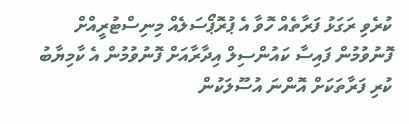ކުރެވި ރަގަޅު ފަރާތެއް ހޮވާ އެ ޕުރޮޕޯސަލެއް މިނިސްޓުރީއްށް ފޮނުވުމުން ފައިސާ ކައުންސިލް އިދާރާއަށް ފޮނުވުމުން އެ ކާމިޔާބު ކުރި ފަރާތަކަށް އޮންނަ އުސޫލަކުން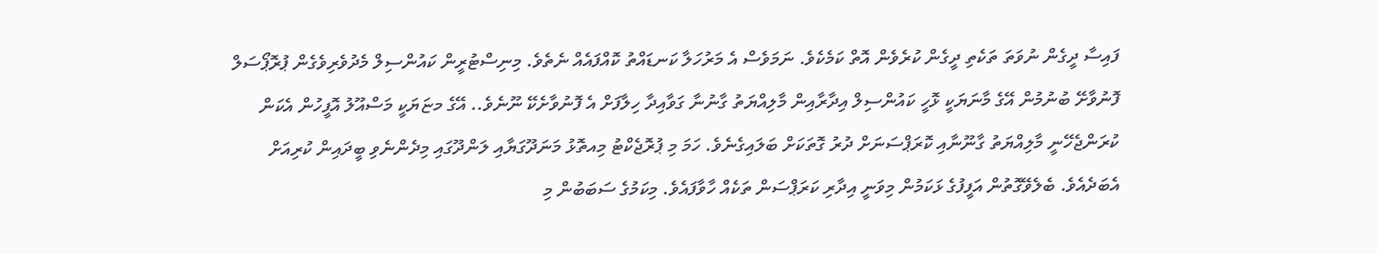ފައިސާ ދީގެން ނުވަތަ ތަކެތި ދީގެން ކުރެވެން އޮތް ކަމެކެވެ. ނަމަވެސް އެ މަރުހަލާ ކަނޑައްތު ކޮއްފައެއް ނެތެވެ. މިނިސްޓުރީން ކައުންސިލް މެދުވެރިވެގެން ޕުރޮޕޯސަލް ފޮނުވާށޭ ބުނުމުން އޭގެ މާނަޔަކީ ޅޮހީ ކައުންސިލް އިދާރާއިން މާލިއްޔަތު ގާނުނާ ގަވާއިދާ ހިލާފަށް އެ ފޮނުވާށެކޭ ނޫނެވެ.. އޭގެ މޏަޔަކީ މަސްއޫލު އޮފީހުން އެކަން ކުރަންޖެހޭނީ މާލިއްޔަތު ގާނޫނާއި ކޮރަޕްސަނަށް ދުރު ގޮތަކަށް ބަލައިގެނެވެ. ހަމަ މި ޕުރޮޖެކްޓު މިއތޮޅު މަނަދޫގަޔާއި ލަންދޫގައި މިދެންނެވި ބީދައިން ކުރިއަށް އެބަދެއެވެ. ބެލެވޭގޮތުން އަފީފުގެ ޅަކަމުން މިވަނީ އިދާރި ކަރަޕްސަން ތަކެއް ހާވާފައެވެ. މިކަމުގެ ސަބަބުން މި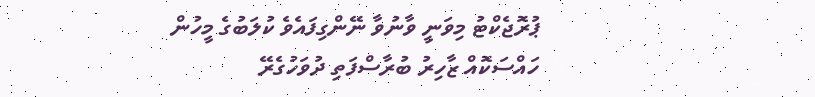ޕުރޮޖެކްޓު މިވަނީ ވާނުވާ ނޭންގިފައެވެ ކުލަބުގެ މީހުން ހައްސަކޮއް ޒާހިރު ބުރާސްފަތި ދުވަހުގެރޭ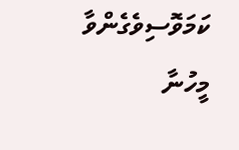ކަމަވޮސިވެގެންވާ މީހުނާ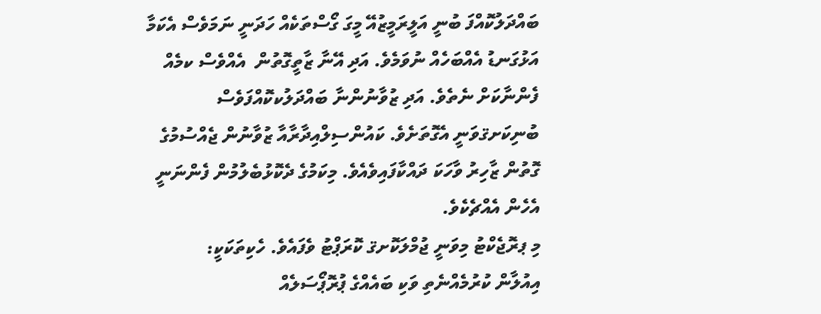ބައްދަލުކޮއްފަ ބުނީ އަލީރަމީޒުއޭ މީގަ ގޯސްތަކެއް ހަދަނީ ނަމަވެސް އެކަމާ އަޅުގަނޑު އެއްބަހެއް ނުވަމެވެ. އަދި އޭނާ ޒާތީގޮތުން  އެއްވެސް ކމެއް ފެންނާކަށް ނެތެވެ. އަދި ޒުވާނުންނާ ބައްދަލުކކޮއްފަވެސް ބުނިކަށޤވަނީ އެގޮތަށެވެ. ކައުންސިލްއިދާރާއާ ޒުވާނުން ޖެއްސުމުގެ ގޮތުން ޒާހިރު ވާހަކަ ދައްކާފައިވެއެވެ. މިކަމުގެ ދެކޮޅުބެލުމުން ފެންނަނީ އެހެން އެއްޗެކެވެ.
މި ޕރޮޖެކްޓު މިވަނީ ޖުމްލަކޮށޤ ކޮރަޕްޓު ވެފައެވެ. ހެކިތަކަކީ:
އިއުލާން ކުރުމެއްނެތި ވަކި ބައެއްގެ ޕުރޮޕޯސަލެއް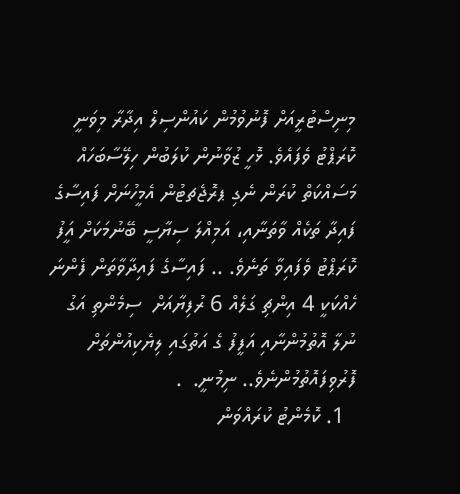މިނިސްޓުރީއަށް ފޮނުވުމުން ކައުންސިލް އިދާރާ މިވަނީ ކޮރަޕްޓު ވެފައެވެ. ޅޮހީ ޒުވާނުން ކުލަބުން ހިލޭސާބަހައް މަސައްކަތް ކުރަން ނެގި ޕރޮޖެޗޓުން އެމީހުނަށް ފައިސާގެ ފައިދާ ތަކެއް ވާތަނާއި، އަމިއްލަ ސިޔާސީ ބޭނުމަކަށް އަީފު ކޮރަޕްޓު ވެފައިވާ ތަނެވެ. .. ފައިސާގެ ފައިދާވާތަން ފެންނަ ހެއްކަކީ 4 އިންޗި ގަލެއް 6 ރުފިޔާއަށް  ސިމެންތި އަގު ނުލާ އޮތުމުންނާއި އަފީފު ގެ އަތުގައި ލިޔެކިއުންތަށް ފޮރުވިފައޮތުމުންނެވެ.. ނިމުނީ.  .
  1. ކޮމެންޓު ކުރައްވަން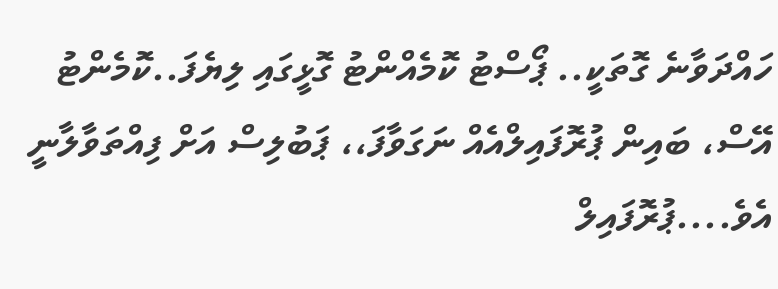ހައްދަވާނެ ގޮތަކީ.. ޕޯސްޓު ކޮމެއްންޓު ގޮޅީގައި ލިޔެފަ..ކޮމެންޓު އޭސް، ބައިން ޕުރޮފައިލްއެއް ނަގަވާފަ،، ޕަބުލިސް އަށް ފިއްތަވާލާނީ އެވެ....ޕުރޮފައިލް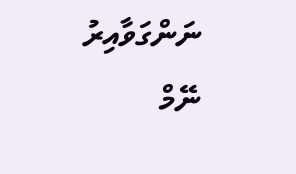ނަންގަވާއިރު ނޭމް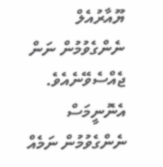ޔޫއާރުއެލް ނެންގެވުމުން ނަން ޖެއްސެވޭނެއެވެ. އެނޮނީމަސް ނެންގެވުމުން ނަމެއް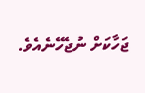ޖަހާކަށް ނުޖެހޭނެއެވެ.